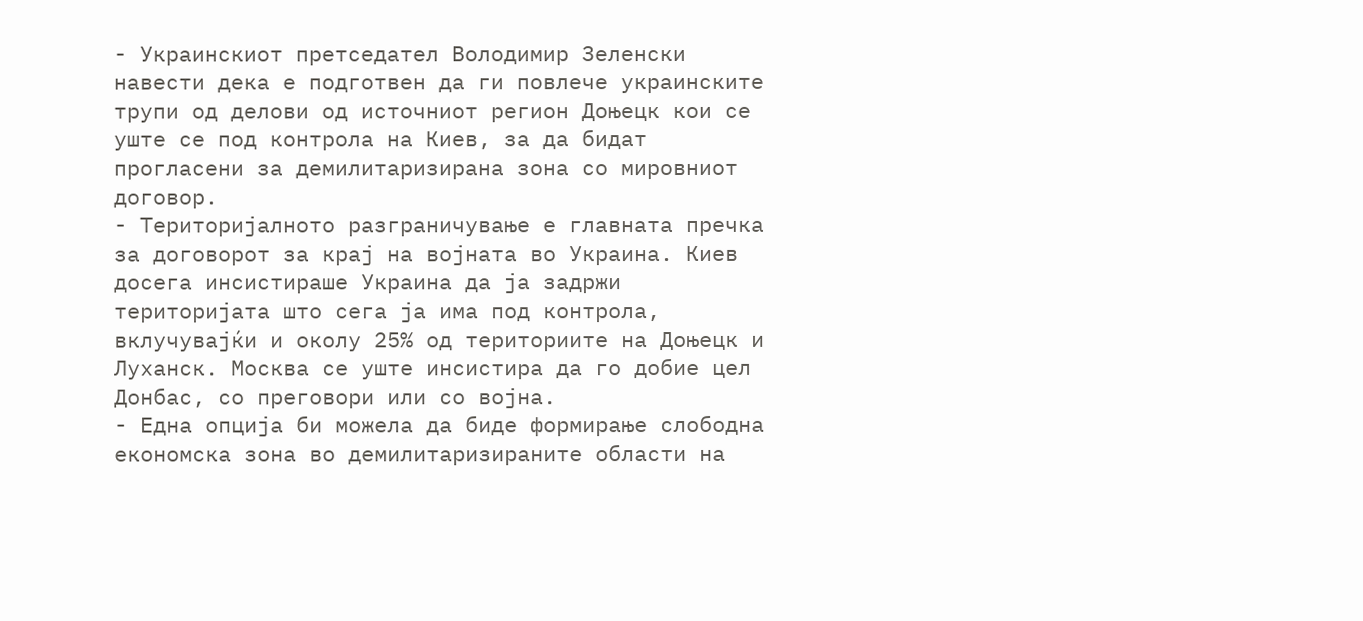- Украинскиот претседател Володимир Зеленски навести дека е подготвен да ги повлече украинските трупи од делови од источниот регион Доњецк кои се уште се под контрола на Киев, за да бидат прогласени за демилитаризирана зона со мировниот договор.
- Територијалното разграничување е главната пречка за договорот за крај на војната во Украина. Киев досега инсистираше Украина да ја задржи територијата што сега ја има под контрола, вклучувајќи и околу 25% од териториите на Доњецк и Луханск. Москва се уште инсистира да го добие цел Донбас, со преговори или со војна.
- Една опција би можела да биде формирање слободна економска зона во демилитаризираните области на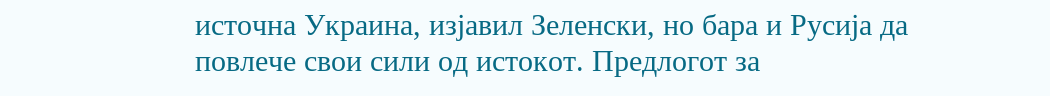источна Украина, изјавил Зеленски, но бара и Русија да повлече свои сили од истокот. Предлогот за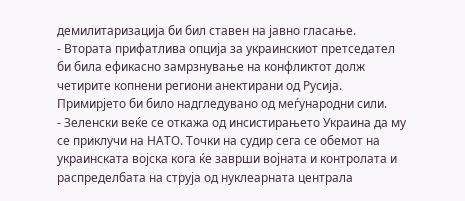демилитаризација би бил ставен на јавно гласање.
- Втората прифатлива опција за украинскиот претседател би била ефикасно замрзнување на конфликтот долж четирите копнени региони анектирани од Русија. Примирјето би било надгледувано од меѓународни сили.
- Зеленски веќе се откажа од инсистирањето Украина да му се приклучи на НАТО. Точки на судир сега се обемот на украинската војска кога ќе заврши војната и контролата и распределбата на струја од нуклеарната централа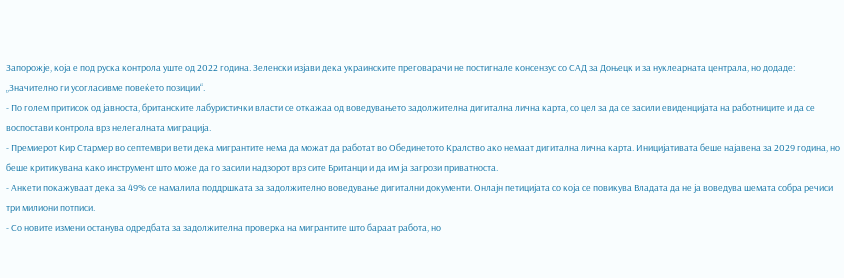Запорожје, која е под руска контрола уште од 2022 година. Зеленски изјави дека украинските преговарачи не постигнале консензус со САД за Доњецк и за нуклеарната централа, но додаде: „Значително ги усогласивме повеќето позиции“.
- По голем притисок од јавноста, британските лабуристички власти се откажаа од воведувањето задолжителна дигитална лична карта, со цел за да се засили евиденцијата на работниците и да се воспостави контрола врз нелегалната миграција.
- Премиерот Кир Стармер во септември вети дека мигрантите нема да можат да работат во Обединетото Кралство ако немаат дигитална лична карта. Иницијативата беше најавена за 2029 година, но беше критикувана како инструмент што може да го засили надзорот врз сите Британци и да им ја загрози приватноста.
- Анкети покажуваат дека за 49% се намалила поддршката за задолжително воведување дигитални документи. Онлајн петицијата со која се повикува Владата да не ја воведува шемата собра речиси три милиони потписи.
- Со новите измени останува одредбата за задолжителна проверка на мигрантите што бараат работа, но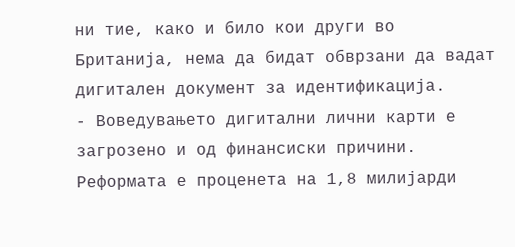ни тие, како и било кои други во Британија, нема да бидат обврзани да вадат дигитален документ за идентификација.
- Воведувањето дигитални лични карти е загрозено и од финансиски причини. Реформата е проценета на 1,8 милијарди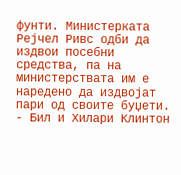фунти. Министерката Рејчел Ривс одби да издвои посебни средства, па на министерствата им е наредено да издвојат пари од своите буџети.
- Бил и Хилари Клинтон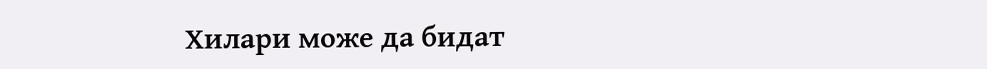Хилари може да бидат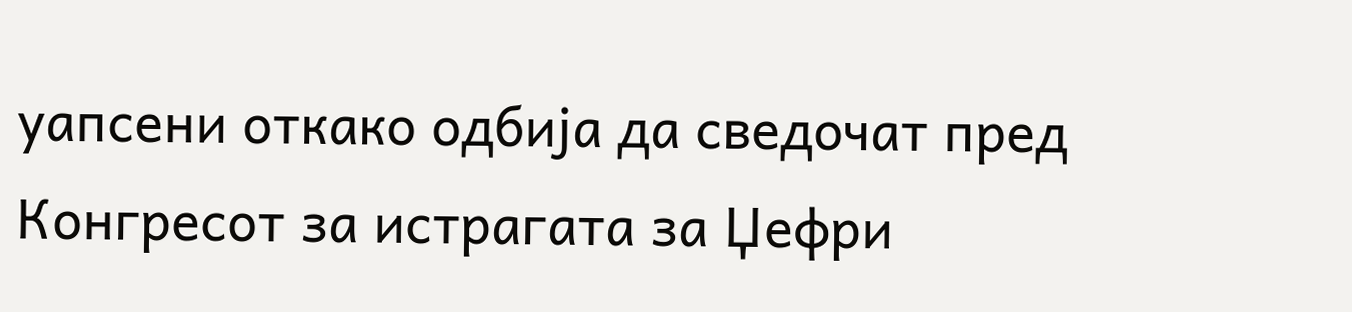уапсени откако одбија да сведочат пред Конгресот за истрагата за Џефри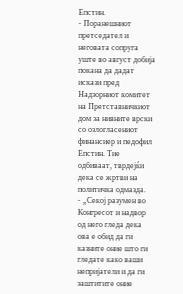Епстин.
- Поранешниот претседател и неговата сопруга уште во август добија покана да дадат искази пред Надзорниот комитет на Претставничкиот дом за нивните врски со озлогласениот финансиер и педофил Епстин. Тие одбиваат, тврдејќи дека се жртви на политичка одмазда.
- „Секој разумен во Конгресот и надвор од него гледа дека ова е обид да ги казните оние што ги гледате како ваши непријатели и да ги заштитите оние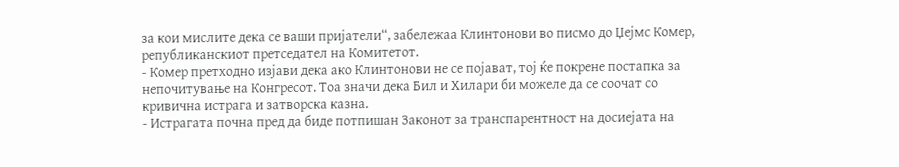за кои мислите дека се ваши пријатели“, забележаа Клинтонови во писмо до Џејмс Комер, републиканскиот претседател на Комитетот.
- Комер претходно изјави дека ако Клинтонови не се појават, тој ќе покрене постапка за непочитување на Конгресот. Тоа значи дека Бил и Хилари би можеле да се соочат со кривична истрага и затворска казна.
- Истрагата почна пред да биде потпишан Законот за транспарентност на досиејата на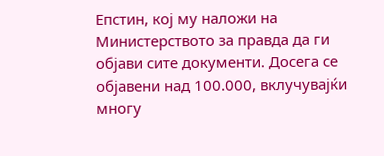Епстин, кој му наложи на Министерството за правда да ги објави сите документи. Досега се објавени над 100.000, вклучувајќи многу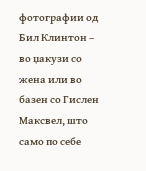фотографии од Бил Клинтон – во џакузи со жена или во базен со Гислен Максвел, што само по себе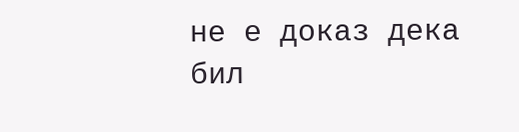не е доказ дека бил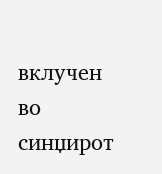вклучен во синџирот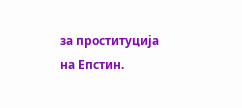за проституција на Епстин.